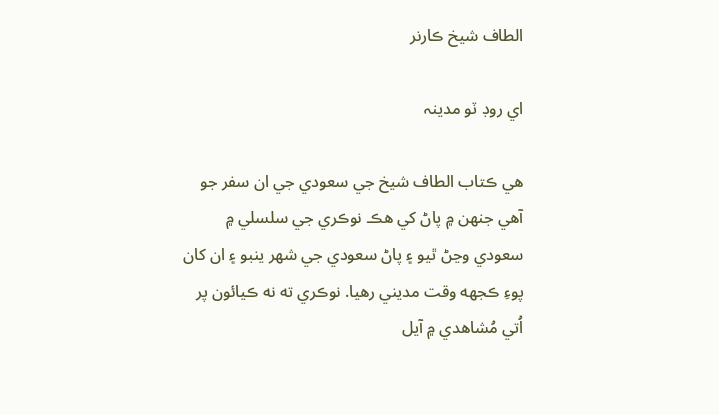الطاف شيخ ڪارنر

اي روڊ ٽو مدينہ

هي ڪتاب الطاف شيخ جي سعودي جي ان سفر جو آهي جنهن ۾ پاڻ کي هڪ نوڪري جي سلسلي ۾ سعودي وڃڻ ٿيو ۽ پاڻ سعودي جي شهر ينبو ۽ ان کان پوءِ ڪجهه وقت مديني رهيا. نوڪري ته نه ڪيائون پر اُتي مُشاهدي ۾ آيل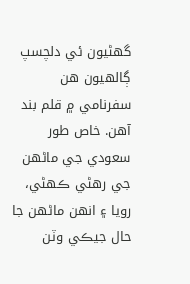گهڻيون ئي دلچسپ ڳالهيون هن سفرنامي ۾ قلم بند آهن. خاص طور سعودي جي ماڻهن جي رهڻي ڪهڻي، رويا ۽ انهن ماڻهن جا حال جيڪي وٽن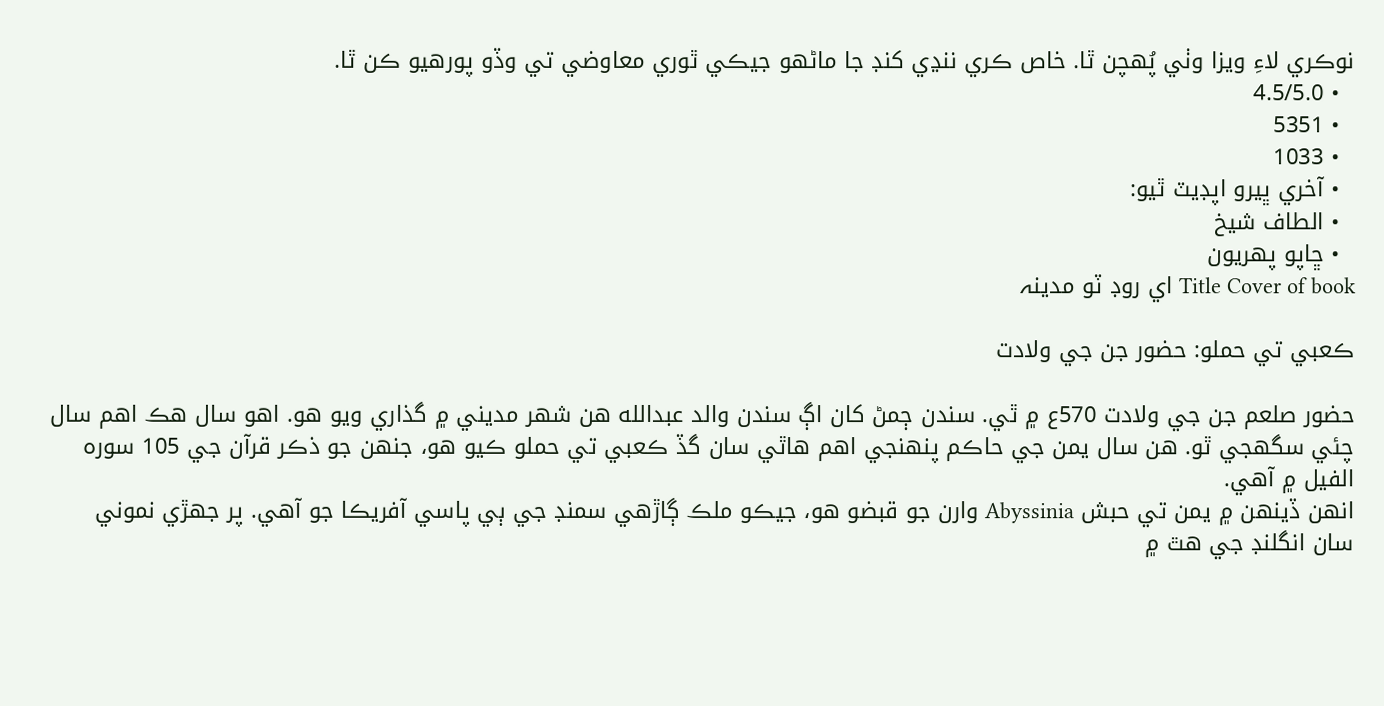نوڪري لاءِ ويزا وٺي پُهچن ٿا. خاص ڪري ننڍي کنڊ جا ماڻهو جيڪي ٿوري معاوضي تي وڏو پورهيو ڪن ٿا.
  • 4.5/5.0
  • 5351
  • 1033
  • آخري ڀيرو اپڊيٽ ٿيو:
  • الطاف شيخ
  • ڇاپو پھريون
Title Cover of book اي روڊ ٽو مدينہ

ڪعبي تي حملو: حضور جن جي ولادت

حضور صلعم جن جي ولادت 570ع ۾ ٿي. سندن ڄمڻ کان اڳ سندن والد عبدالله هن شهر مديني ۾ گذاري ويو هو. اهو سال هڪ اهم سال چئي سگهجي ٿو. هن سال يمن جي حاڪم پنهنجي اهم هاٿي سان گڏ ڪعبي تي حملو ڪيو هو، جنهن جو ذڪر قرآن جي 105 سوره الفيل ۾ آهي.
انهن ڏينهن ۾ يمن تي حبش Abyssinia وارن جو قبضو هو، جيڪو ملڪ ڳاڙهي سمنڊ جي ٻي پاسي آفريڪا جو آهي. پر جهڙي نموني سان انگلنڊ جي هٿ ۾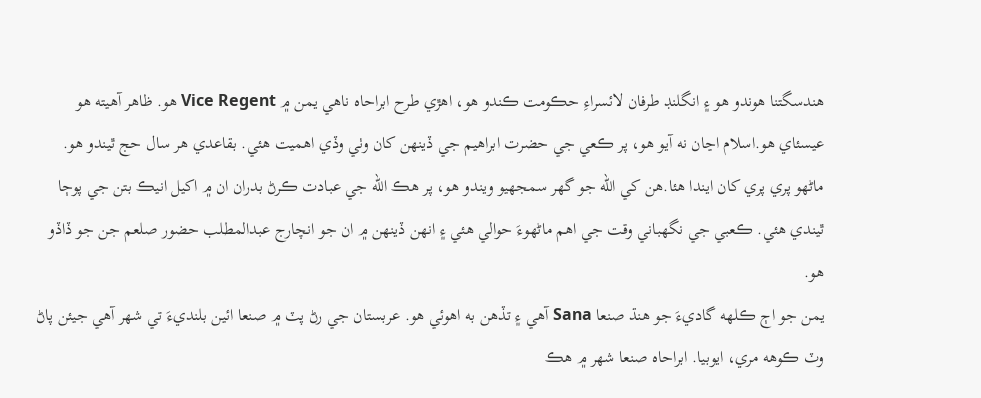هندسگتنا هوندو هو ۽ انگلنڊ طرفان لائسراءِ حڪومت ڪندو هو، اهڙي طرح ابراحاه ناهي يمن ۾ Vice Regent هو. ظاهر آهيته هو عيسئاي هو.اسلام اڃان نه آيو هو، پر ڪعي جي حضرت ابراهيم جي ڏينهن کان وٺي وڏي اهميت هئي. بقاعدي هر سال حج ٿيندو هو. ماڻهو پري پري کان ايندا هئا.هن کي الله جو گهر سمجھيو ويندو هو، پر هڪ الله جي عبادت ڪرڻ بدران ان ۾ اکيل انيڪ بتن جي پوڄا ٿيندي هئي. ڪعبي جي نگهباني وقت جي اهم ماڻهوءَ حوالي هئي ۽ انهن ڏينهن ۾ ان جو انچارج عبدالمطلب حضور صلعم جن جو ڏاڏو هو.
يمن جو اڄ ڪلهه گاديءَ جو هنڌ صنعا Sana آهي ۽ تڏهن به اهوئي هو. عربستان جي رڻ پٽ ۾ صنعا ائين بلنديءَ تي شهر آهي جيئن پاڻ وٽ ڪوهه مري، ايوبيا. ابراحاه صنعا شهر ۾ هڪ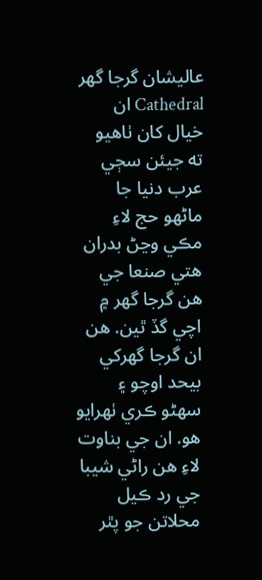عاليشان گرجا گهر Cathedral ان خيال کان ٺاهيو ته جيئن سڄي عرب دنيا جا ماڻهو حج لاءِ مڪي وڃڻ بدران هتي صنعا جي هن گرجا گهر ۾ اچي گڏ ٿين. هن ان گرجا گهرکي بيحد اوچو ۽ سهڻو ڪري ٺهرايو هو. ان جي بناوت لاءِ هن راڻي شيبا جي رد ڪيل محلاتن جو پٿر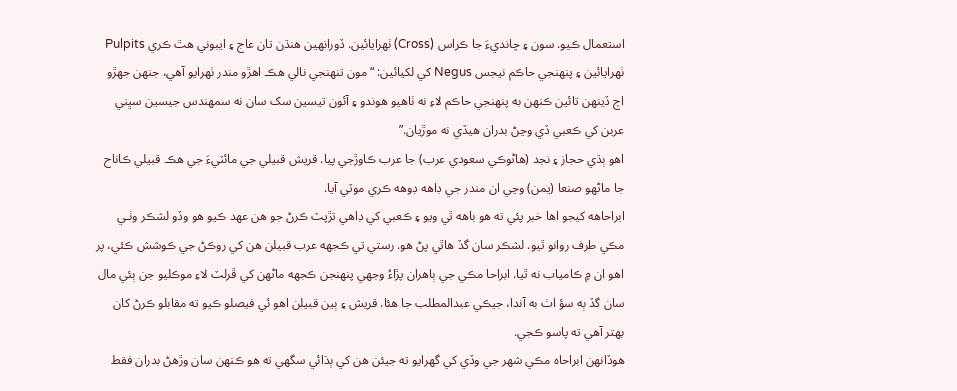استعمال ڪيو. سون ۽ چانديءَ جا ڪراس (Cross) ٺهرايائين. ڏورانهين هنڌن تان عاج ۽ ايبوني هٿ ڪري Pulpits ٺهرايائين ۽ پنهنجي حاڪم نيجس Negus کي لکيائين: “مون تنهنجي نالي هڪ اهڙو مندر ٺهرايو آهي، جنهن جهڙو اڄ ڏينهن تائين ڪنهن به پنهنجي حاڪم لاءِ نه ٺاهيو هوندو ۽ آئون تيسين سک سان نه سمهندس جيسين سڀني عربن کي ڪعبي ڏي وڃڻ بدران هيڏي نه موڙيان.”
اهو ٻڌي حجاز ۽ نجد (هاڻوڪي سعودي عرب) جا عرب ڪاوڙجي پيا. قريش قبيلي جي مائٽيءَ جي هڪ قبيلي ڪاناح جا ماڻهو صنعا (يمن) وڃي ان مندر جي ڊاهه ڊوهه ڪري موٽي آيا.
ابراحاهه کيجو اها خبر پئي ته هو باهه ٿي ويو ۽ ڪعبي کي ڊاهي تڙپٽ ڪرڻ جو هن عهد ڪيو هو وڏو لشڪر وٺـي مڪي طرف روانو ٿيو. لشڪر سان گڏ هاٿي پڻ هو. رستي تي ڪجهه عرب قبيلن هن کي روڪڻ جي ڪوشش ڪئي، پر اهو ان ۾ ڪامياب نه ٿيا. ابراحا مڪي جي ٻاهران پڙاءُ وجهي پنهنجن ڪجهه ماڻهن کي ڦرلٽ لاءِ موڪليو جن ٻئي مال سان گڏ ٻه سؤ اٺ به آندا، جيڪي عبدالمطلب جا هئا. قريش ۽ ٻين قبيلن اهو ئي فيصلو ڪيو ته مقابلو ڪرڻ کان بهتر آهي ته پاسو ڪجي.
هوڏانهن ابراحاه مڪي شهر جي وڏي کي گهرايو ته جيئن هن کي ٻڌائي سگهي ته هو ڪنهن سان وڙهڻ بدران فقط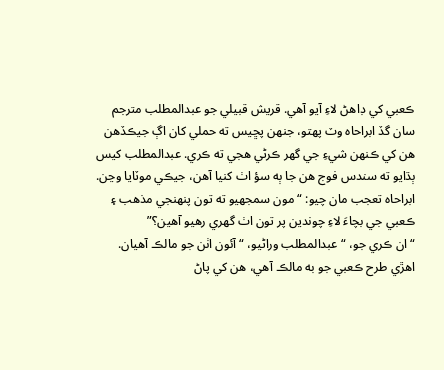ڪعبي کي ڊاهڻ لاءِ آيو آهي. قريش قبيلي جو عبدالمطلب مترجم سان گڏ ابراحاه وٽ پهتو، جنهن پڇيس ته حملي کان اڳ جيڪڏهن هن کي ڪنهن شيءِ جي گهر ڪرڻي هجي ته ڪري. عبدالمطلب کيس ٻڌايو ته سندس فوج هن جا ٻه سؤ اٺ کنيا آهن، جيڪي موٽايا وڃن.
ابراحاه تعجب مان چيو: “ مون سمجهيو ته تون پنهنجي مذهب ۽ ڪعبي جي بچاءَ لاءِ چوندين پر تون اٺ گهري رهيو آهين؟”
“ان ڪري جو، “ عبدالمطلب وراڻيو، “ آئون اٺن جو مالڪ آهيان. اهڙي طرح ڪعبي جو به مالڪ آهي، هن کي پاڻ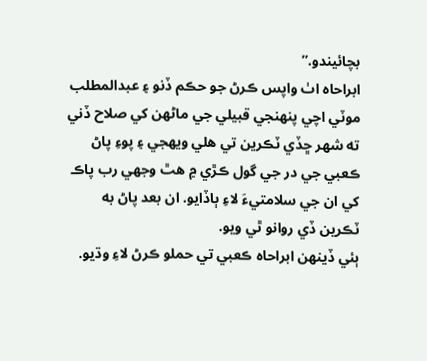بچائيندو.”
ابراحاه اٺ واپس ڪرڻ جو حڪم ڏنو ۽ عبدالمطلب موٽي اچي پنهنجي قبيلي جي ماڻهن کي صلاح ڏني ته شهر ڇڏي ٽڪرين تي هلي ويهجي ۽ پوءِ پاڻ ڪعبي جي در جي گول ڪڙي ۾ هٿ وجهي رب پاڪ کي ان جي سلامتيءَ لاءِ ٻاڏايو. ان بعد پاڻ به ٽڪرين ڏي روانو ٿي ويو.
ٻئي ڏينهن ابراحاه ڪعبي تي حملو ڪرڻ لاءِ وڌيو.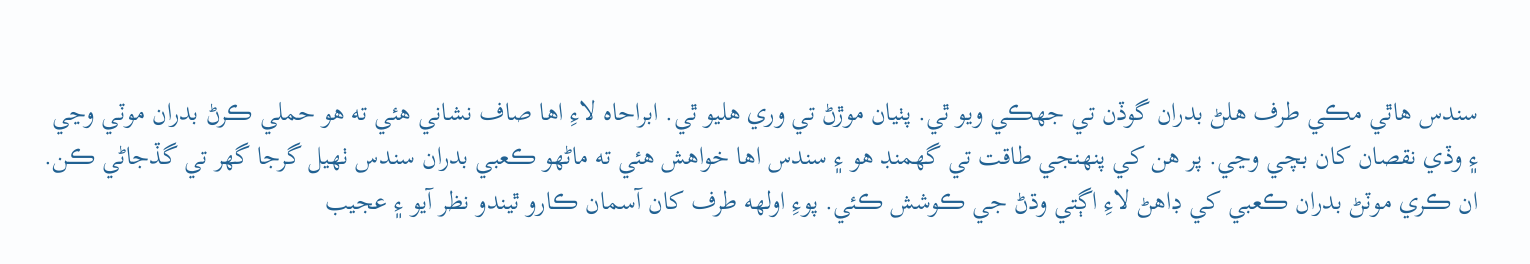سندس هاٿي مڪي طرف هلڻ بدران گوڏن تي جهڪي ويو ٿي. پٺيان موڙڻ تي وري هليو ٿي. ابراحاه لاءِ اها صاف نشاني هئي ته هو حملي ڪرڻ بدران موٽي وڃي ۽ وڏي نقصان کان بچي وڃي. پر هن کي پنهنجي طاقت تي گهمنڊ هو ۽ سندس اها خواهش هئي ته ماڻهو ڪعبي بدران سندس ٺهيل گرجا گهر تي گڏجاڻي ڪن. ان ڪري موٽڻ بدران ڪعبي کي ڊاهڻ لاءِ اڳتي وڌڻ جي ڪوشش ڪئي. پوءِ اولهه طرف کان آسمان ڪارو ٿيندو نظر آيو ۽ عجيب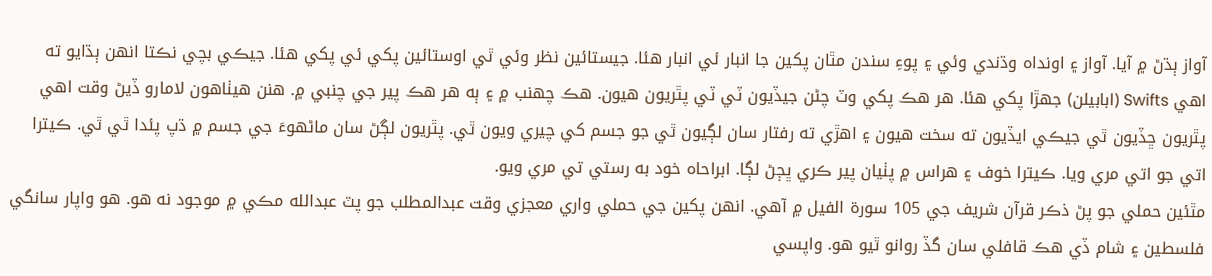آواز ٻڌڻ ۾ آيا. آواز ۽ اونداه وڌندي وئي ۽ پوءِ سندن مٿان پکين جا انبار ئي انبار هئا. جيستائين نظر وئي ٿي اوستائين پکي ئي پکي هئا. جيڪي بچي نڪتا انهن ٻڌايو ته اهي Swifts (ابابيلن) جهڙا پکي هئا. هر هڪ پکي وٽ چڻن جيڏيون ٽي ٽي پٿريون هيون. هڪ چهنب ۾ ۽ ٻه هر هڪ پير جي چنبي ۾. هنن هيٺاهون لامارو ڏيڻ وقت اهي پٿريون ڇڏيون ٿي جيڪي ايڏيون ته سخت هيون ۽ اهڙي ته رفتار سان لڳيون ٿي جو جسم کي چيري ويون ٿي. پٿريون لڳڻ سان ماڻهوءَ جي جسم ۾ ڌپ پئدا ٿي ٿي. ڪيترا اتي جو اتي مري ويا. ڪيترا خوف ۽ هراس ۾ پٺيان پير ڪري ڀڄڻ لڳا. ابراحاه خود به رستي تي مري ويو.
مٿئين حملي جو پڻ ذڪر قرآن شريف جي 105 سورة الفيل ۾ آهي. انهن پکين جي حملي واري معجزي وقت عبدالمطلب جو پٽ عبدالله مڪي ۾ موجود نه هو. هو واپار سانگي فلسطين ۽ شام ڏي هڪ قافلي سان گڏ روانو ٿيو هو. واپسي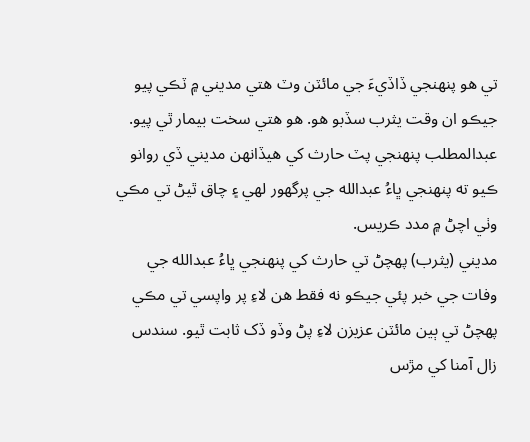تي هو پنهنجي ڏاڏيءَ جي مائٽن وٽ هتي مديني ۾ ٽڪي پيو جيڪو ان وقت يثرب سڏبو هو. هو هتي سخت بيمار ٿي پيو. عبدالمطلب پنهنجي پٽ حارث کي هيڏانهن مديني ڏي روانو ڪيو ته پنهنجي ڀاءُ عبدالله جي پرگهور لهي ۽ چاق ٿيڻ تي مڪي وٺي اچڻ ۾ مدد ڪريس.
مديني (يثرب) پهچڻ تي حارث کي پنهنجي ڀاءُ عبدالله جي وفات جي خبر پئي جيڪو نه فقط هن لاءِ پر واپسي تي مڪي پهچڻ تي ٻين مائٽن عزيزن لاءِ پڻ وڏو ڏک ثابت ٿيو. سندس زال آمنا کي مڙس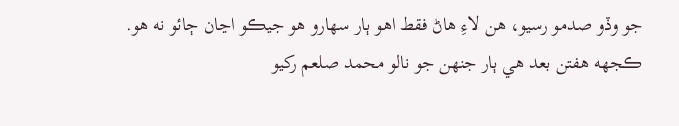جو وڏو صدمو رسيو، هن لاءِ هاڻ فقط اهو ٻار سهارو هو جيڪو اڃان ڄائو نه هو.
ڪجهه هفتن بعد هي ٻار جنهن جو نالو محمد صلعم رکيو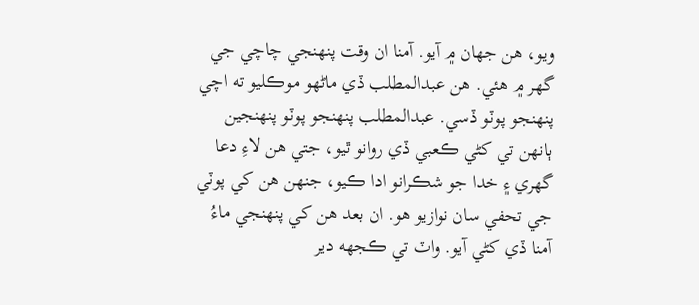ويو، هن جهان ۾ آيو. آمنا ان وقت پنهنجي چاچي جي گهر ۾ هئي. هن عبدالمطلب ڏي ماڻهو موڪليو ته اچي پنهنجو پوٽو ڏسي. عبدالمطلب پنهنجو پوٽو پنهنجين ٻانهن تي کڻي ڪعبي ڏي روانو ٿيو، جتي هن لاءِ دعا گهري ۽ خدا جو شڪرانو ادا ڪيو، جنهن هن کي پوٽي جي تحفي سان نوازيو هو. ان بعد هن کي پنهنجي ماءُ آمنا ڏي کڻي آيو. واٽ تي ڪجهه دير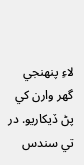لاءِ پنهنجي گهر وارن کي پڻ ڏيکاريو. در تي سندس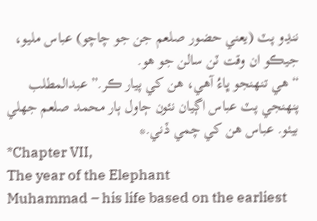ننڍو پٽ (يعني حضور صلعم جن جو چاچو) عباس مليو، جيڪو ان وقت ٽن سالن جو هو.
“ هي تنهنجو ڀاءُ آهي، هن کي پيار ڪر.” عبدالمطلب پنهنجي پٽ عباس اڳيان نئون ڄاول ٻار محمد صلعم جهلي بيٺو. عباس هن کي چمي ڏني.*
*Chapter VII,
The year of the Elephant
Muhammad – his life based on the earliest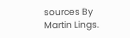sources By Martin Lings.